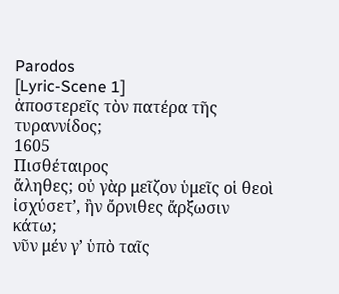Parodos
[Lyric-Scene 1]
ἀποστερεῖς τὸν πατέρα τῆς τυραννίδος;
1605
Πισθέταιρος
ἄληθες; οὐ γὰρ μεῖζον ὑμεῖς οἱ θεοὶ
ἰσχύσετʼ, ἢν ὄρνιθες ἄρξωσιν κάτω;
νῦν μέν γʼ ὑπὸ ταῖς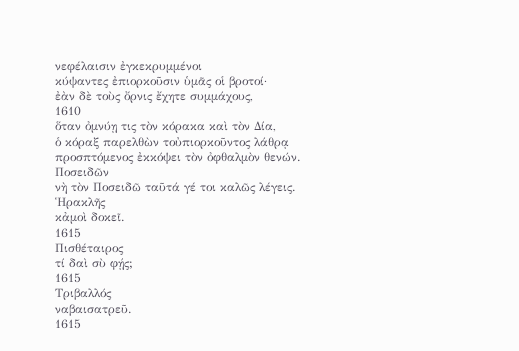νεφέλαισιν ἐγκεκρυμμένοι
κύψαντες ἐπιορκοῦσιν ὑμᾶς οἱ βροτοί·
ἐὰν δὲ τοὺς ὄρνις ἔχητε συμμάχους,
1610
ὅταν ὀμνύῃ τις τὸν κόρακα καὶ τὸν Δία,
ὁ κόραξ παρελθὼν τοὐπιορκοῦντος λάθρᾳ
προσπτόμενος ἐκκόψει τὸν ὀφθαλμὸν θενών.
Ποσειδῶν
νὴ τὸν Ποσειδῶ ταῦτά γέ τοι καλῶς λέγεις.
Ἡρακλῆς
κἀμοὶ δοκεῖ.
1615
Πισθέταιρος
τί δαὶ σὺ φῄς;
1615
Τριβαλλός
ναβαισατρεῦ.
1615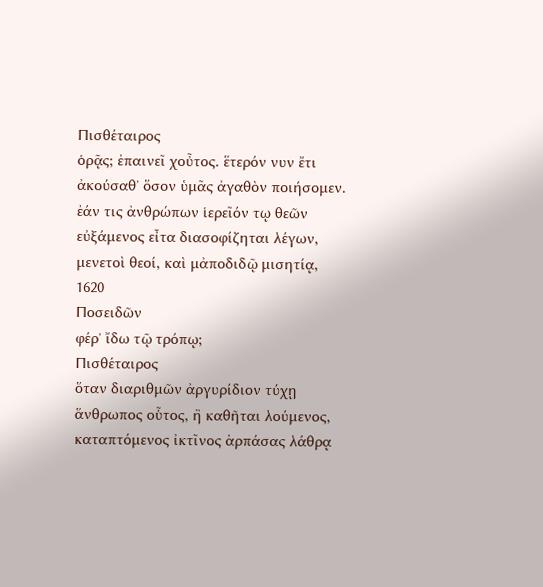Πισθέταιρος
ὁρᾷς; ἐπαινεῖ χοὖτος. ἕτερόν νυν ἔτι
ἀκούσαθʼ ὅσον ὑμᾶς ἀγαθὸν ποιήσομεν.
ἐάν τις ἀνθρώπων ἱερεῖόν τῳ θεῶν
εὐξάμενος εἶτα διασοφίζηται λέγων,
μενετοὶ θεοί, καὶ μἀποδιδῷ μισητίᾳ,
1620
Ποσειδῶν
φέρʼ ἴδω τῷ τρόπῳ;
Πισθέταιρος
ὅταν διαριθμῶν ἀργυρίδιον τύχῃ
ἅνθρωπος οὗτος, ἢ καθῆται λούμενος,
καταπτόμενος ἰκτῖνος ἁρπάσας λάθρᾳ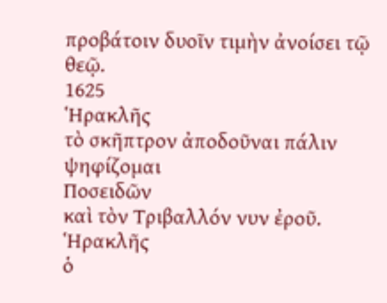προβάτοιν δυοῖν τιμὴν ἀνοίσει τῷ θεῷ.
1625
Ἡρακλῆς
τὸ σκῆπτρον ἀποδοῦναι πάλιν ψηφίζομαι
Ποσειδῶν
καὶ τὸν Τριβαλλόν νυν ἐροῦ.
Ἡρακλῆς
ὁ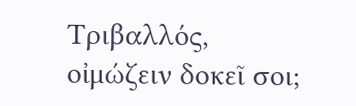Τριβαλλός, οἰμώζειν δοκεῖ σοι;